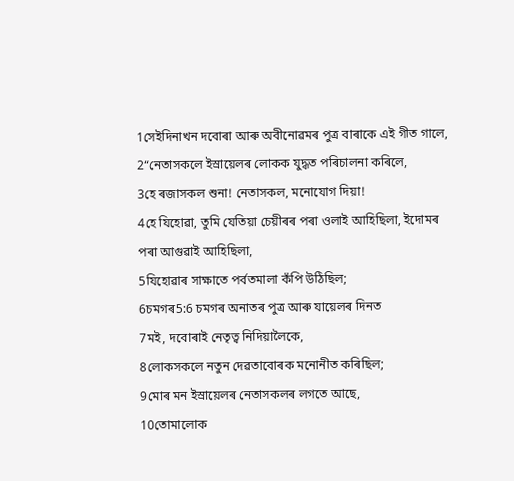1সেইদিনাখন দবোৰা আৰু অবীনোৱমৰ পুত্ৰ বাৰাকে এই গীত গালে,
2“নেতাসকলে ইস্রায়েলৰ লোকক যুদ্ধত পৰিচালনা কৰিলে,
3হে ৰজাসকল শুনা! নেতাসকল, মনোযোগ দিয়া!
4হে যিহোৱা, তুমি যেতিয়া চেয়ীৰৰ পৰা ওলাই আহিছিলা, ইদোমৰ পৰা আগুৱাই আহিছিলা,
5যিহোৱাৰ সাক্ষাতে পর্বতমালা কঁপি উঠিছিল;
6চমগৰ5:6 চমগৰ অনাতৰ পুত্ৰ আৰু যায়েলৰ দিনত
7মই, দবোৰাই নেতৃত্ব নিদিয়ালৈকে,
8লোকসকলে নতুন দেৱতাবোৰক মনোনীত কৰিছিল;
9মোৰ মন ইস্রায়েলৰ নেতাসকলৰ লগতে আছে,
10তোমালোক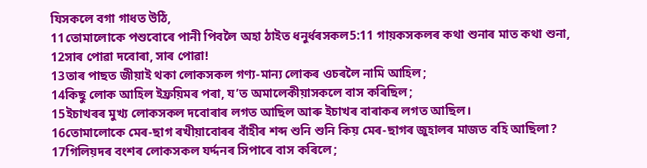যিসকলে বগা গাধত উঠি,
11তোমালোকে পশুবোৰে পানী পিবলৈ অহা ঠাইত ধনুৰ্ধৰসকল5:11 গায়কসকলৰ কথা শুনাৰ মাত কথা শুনা,
12সাৰ পোৱা দবোৰা, সাৰ পোৱা!
13তাৰ পাছত জীয়াই থকা লোকসকল গণ্য-মান্য লোকৰ ওচৰলৈ নামি আহিল;
14কিছু লোক আহিল ইফ্ৰয়িমৰ পৰা, য’ত অমালেকীয়াসকলে বাস কৰিছিল;
15ইচাখৰৰ মুখ্য লোকসকল দবোৰাৰ লগত আছিল আৰু ইচাখৰ বাৰাকৰ লগত আছিল।
16তোমালোকে মেৰ-ছাগ ৰখীয়াবোৰৰ বাঁহীৰ শব্দ শুনি শুনি কিয় মেৰ-ছাগৰ জুহালৰ মাজত বহি আছিলা?
17গিলিয়দৰ বংশৰ লোকসকল যৰ্দ্দনৰ সিপাৰে বাস কৰিলে;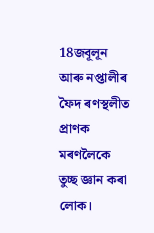18জবূলূন আৰু নপ্তালীৰ ফৈদ ৰণস্থলীত প্ৰাণক মৰণলৈকে তুচ্ছ জ্ঞান কৰা লোক।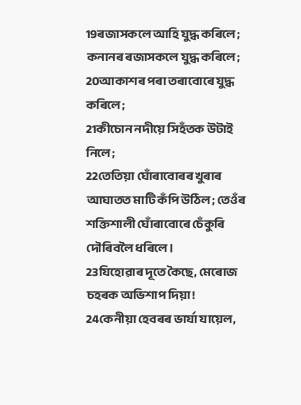19ৰজাসকলে আহি যুদ্ধ কৰিলে; কনানৰ ৰজাসকলে যুদ্ধ কৰিলে;
20আকাশৰ পৰা তৰাবোৰে যুদ্ধ কৰিলে;
21কীচোন নদীয়ে সিহঁতক উটাই নিলে;
22তেতিয়া ঘোঁৰাবোৰৰ খুৰাৰ আঘাতত মাটি কঁপি উঠিল; তেওঁৰ শক্তিশালী ঘোঁৰাবোৰে চেঁকুৰি দৌৰিবলৈ ধৰিলে।
23যিহোৱাৰ দূতে কৈছে, মেৰোজ চহৰক অভিশাপ দিয়া!
24কেনীয়া হেবৰৰ ভার্যা যায়েল,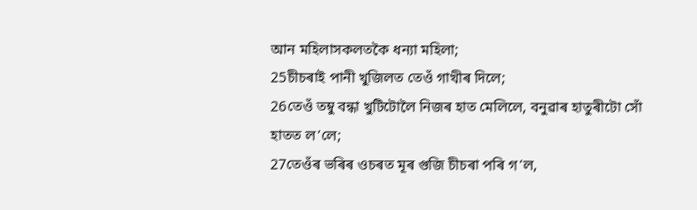আন মহিলাসকলতকৈ ধন্যা মহিলা;
25চীচৰাই পানী খুজিলত তেওঁ গাখীৰ দিলে;
26তেওঁ তম্বু বন্ধা খুটিটোলৈ নিজৰ হাত মেলিলে, বনুৱাৰ হাতুৰীটো সোঁ হাতত ল’লে;
27তেওঁৰ ভৰিৰ ওচৰত মূৰ গুজি চীচৰা পৰি গ’ল,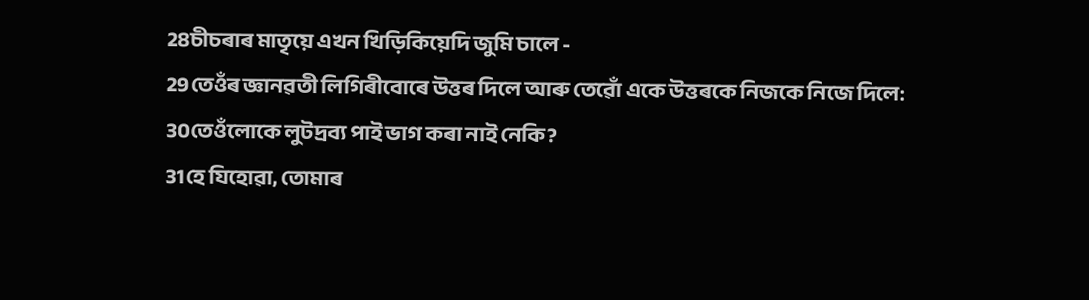28চীচৰাৰ মাতৃয়ে এখন খিড়িকিয়েদি জুমি চালে -
29তেওঁৰ জ্ঞানৱতী লিগিৰীবোৰে উত্তৰ দিলে আৰু তেৱোঁ একে উত্তৰকে নিজকে নিজে দিলে:
30তেওঁলোকে লুটদ্ৰব্য পাই ভাগ কৰা নাই নেকি?
31হে যিহোৱা, তোমাৰ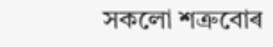সকলো শত্ৰুবোৰ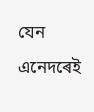যেন এনেদৰেই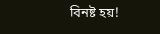বিনষ্ট হয়!